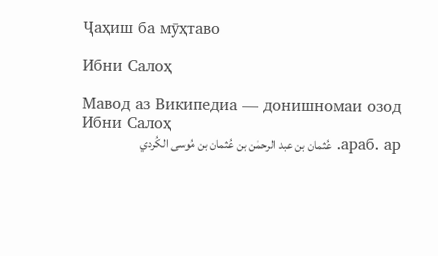Ҷаҳиш ба мӯҳтаво

Ибни Салоҳ

Мавод аз Википедиа — донишномаи озод
Ибни Салоҳ
араб. ар. عُثمان بن عبد الرحمٰن بن عُثمان بن مُوسى الکُردي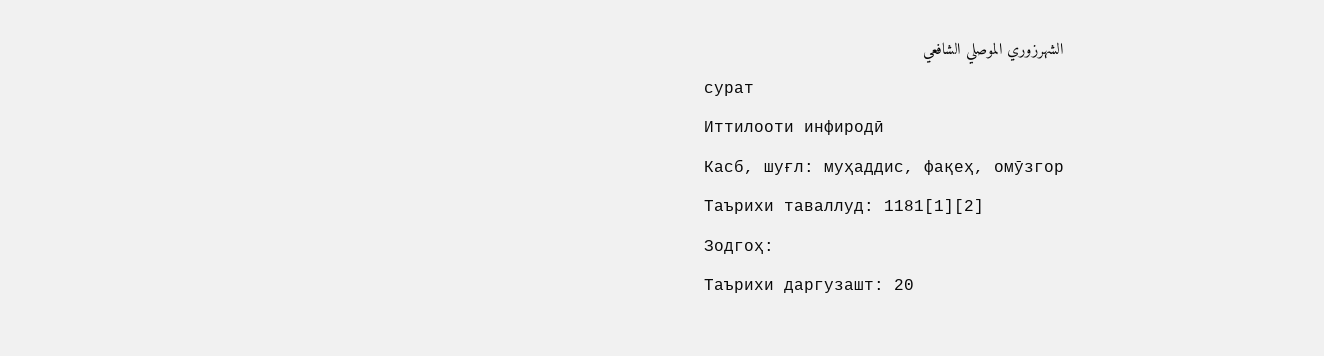الشهرزوري الموصلي الشافعي
сурат
Иттилооти инфиродӣ
Касб, шуғл: муҳаддис, фақеҳ, омӯзгор
Таърихи таваллуд: 1181[1][2]
Зодгоҳ:
Таърихи даргузашт: 20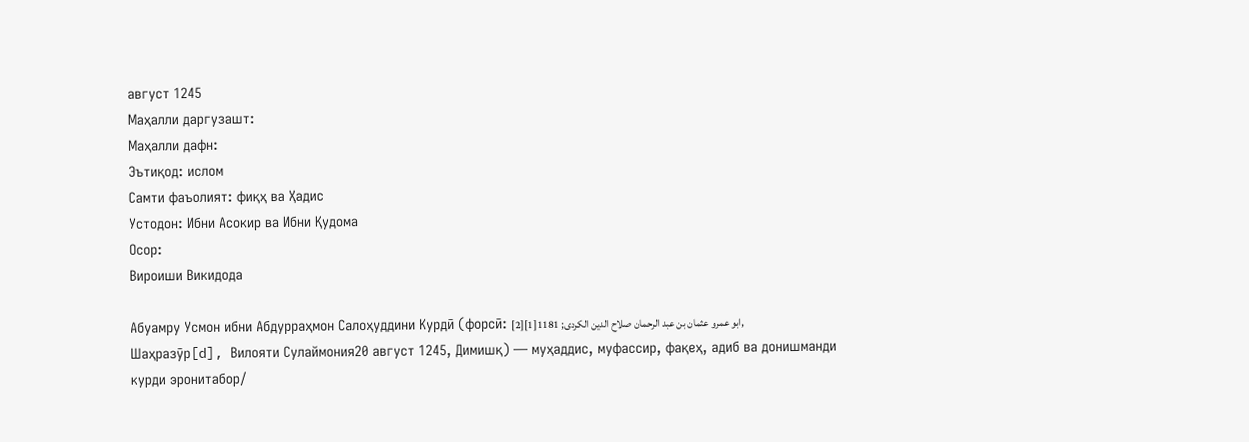август 1245
Маҳалли даргузашт:
Маҳалли дафн:
Эътиқод: ислом
Самти фаъолият: фиқҳ ва Ҳадис
Устодон: Ибни Асокир ва Ибни Қудома
Осор:
Вироиши Викидода

Абуамру Усмон ибни Абдурраҳмон Салоҳуддини Курдӣ (форсӣ: ابو عمرو عثمان بن عبد الرحمان صلاح الدین الکردی; 1181[1][2], Шаҳразӯр[d], Вилояти Сулаймония20 август 1245, Димишқ) — муҳаддис, муфассир, фақеҳ, адиб ва донишманди курди эронитабор/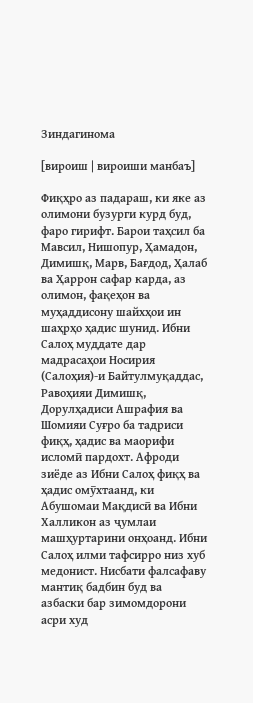Зиндагинома

[вироиш | вироиши манбаъ]

Фиқҳро аз падараш, ки яке аз олимони бузурги курд буд, фаро гирифт. Барои таҳсил ба Мавсил, Нишопур, Ҳамадон, Димишқ, Марв, Бағдод, Ҳалаб ва Ҳаррон сафар карда, аз олимон, фақеҳон ва муҳаддисону шайхҳои ин шаҳрҳо ҳадис шунид. Ибни Салоҳ муддате дар мадрасаҳои Носирия (Салоҳия)-и Байтулмуқаддас, Равоҳияи Димишқ, Дорулҳадиси Ашрафия ва Шомияи Суғро ба тадриси фиқҳ, ҳадис ва маорифи исломӣ пардохт. Афроди зиёде аз Ибни Салоҳ фиқҳ ва ҳадис омӯхтаанд, ки Абушомаи Мақдисӣ ва Ибни Халликон аз ҷумлаи машҳуртарини онҳоанд. Ибни Салоҳ илми тафсирро низ хуб медонист. Нисбати фалсафаву мантиқ бадбин буд ва азбаски бар зимомдорони асри худ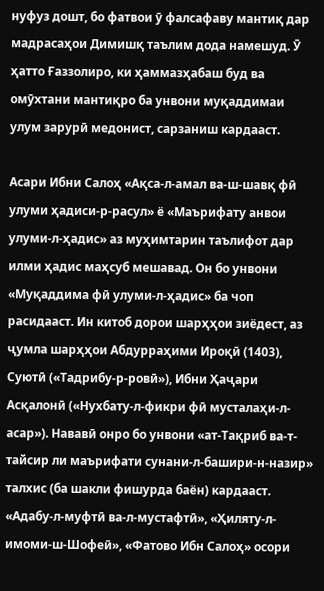нуфуз дошт, бо фатвои ӯ фалсафаву мантиқ дар мадрасаҳои Димишқ таълим дода намешуд. Ӯ ҳатто Ғаззолиро, ки ҳаммазҳабаш буд ва омӯхтани мантиқро ба унвони муқаддимаи улум зарурӣ медонист, сарзаниш кардааст.

Асари Ибни Салоҳ «Ақса-л-амал ва-ш-шавқ фӣ улуми ҳадиси-р-расул» ё «Маърифату анвои улуми-л-ҳадис» аз муҳимтарин таълифот дар илми ҳадис маҳсуб мешавад. Он бо унвони «Муқаддима фӣ улуми-л-ҳадис» ба чоп расидааст. Ин китоб дорои шарҳҳои зиёдест, аз ҷумла шарҳҳои Абдурраҳими Ироқӣ (1403), Суютӣ («Тадрибу-р-ровӣ»), Ибни Ҳаҷари Асқалонӣ («Нухбату-л-фикри фӣ мусталаҳи-л-асар»). Нававӣ онро бо унвони «ат-Тақриб ва-т-тайсир ли маърифати сунани-л-башири-н-назир» талхис (ба шакли фишурда баён) кардааст. «Адабу-л-муфтӣ ва-л-мустафтӣ», «Ҳиляту-л-имоми-ш-Шофеӣ», «Фатово Ибн Салоҳ» осори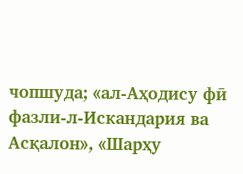чопшуда; «ал-Аҳодису фӣ фазли-л-Искандария ва Асқалон», «Шарҳу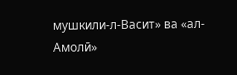мушкили-л-Васит» ва «ал-Амолӣ»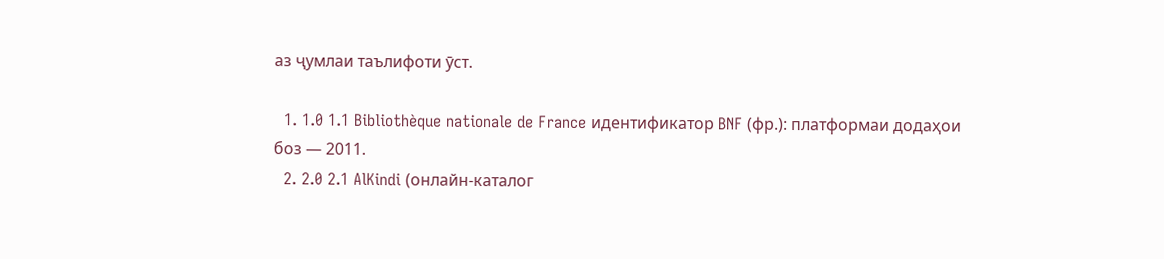аз ҷумлаи таълифоти ӯст.

  1. 1.0 1.1 Bibliothèque nationale de France идентификатор BNF (фр.): платформаи додаҳои боз — 2011.
  2. 2.0 2.1 AlKindi (онлайн-каталог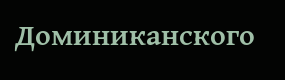Доминиканского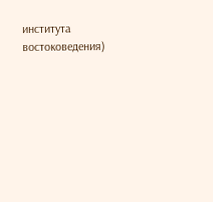института востоковедения)